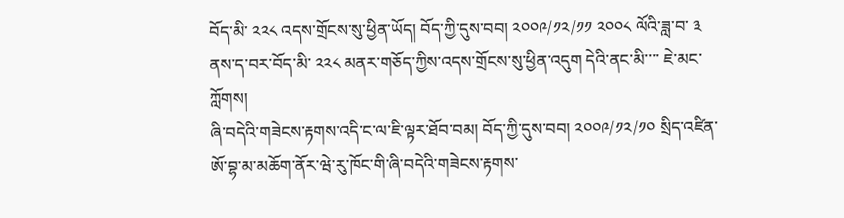བོད་མི་ ༢༢༨ འདས་གྲོངས་སུ་ཕྱིན་ཡོད། བོད་ཀྱི་དུས་བབ། ༢༠༠༩/༡༢/༡༡ ༢༠༠༨ ལོའི་ཟླ་བ་ ༣ ནས་ད་བར་བོད་མི་ ༢༢༨ མནར་གཅོད་ཀྱིས་འདས་གྲོངས་སུ་ཕྱིན་འདུག དེའི་ནང་མི་་་་ ཇེ་མང་ཀློགས།
ཞི་བདེའི་གཟེངས་རྟགས་འདི་ང་ལ་ཇི་ལྟར་ཐོབ་བམ། བོད་ཀྱི་དུས་བབ། ༢༠༠༩/༡༢/༡༠ སྲིད་འཛིན་ཨོ་བྷ་མ་མཆོག་ནོར་ཝེ་རུ་ཁོང་གི་ཞི་བདེའི་གཟེངས་རྟགས་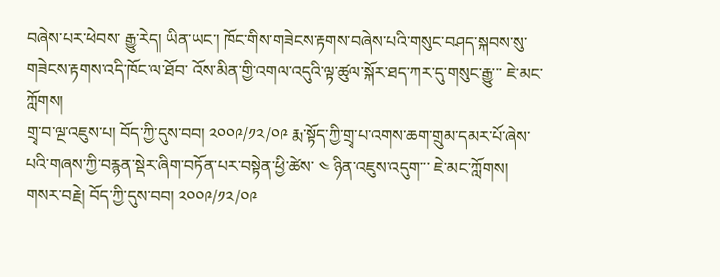བཞེས་པར་ཕེབས་ རྒྱུ་རེད། ཡིན་ཡང་། ཁོང་གིས་གཟེངས་རྟགས་བཞེས་པའི་གསུང་བཤད་སྐབས་སུ་གཟེངས་རྟགས་འདི་ཁོང་ལ་ཐོབ་ འོས་མིན་གྱི་འགལ་འདུའི་ལྟ་ཚུལ་སྐོར་ཐད་ཀར་དུ་གསུང་རྒྱུ་་་ ཇེ་མང་ཀློགས།
གྲྭ་བ་ལྔ་འཇུས་པ། བོད་ཀྱི་དུས་བབ། ༢༠༠༩/༡༢/༠༩ རྨ་སྟོད་ཀྱི་གྲྭ་པ་འགས་ཆག་གྲུམ་དམར་པོ་ཞེས་པའི་གཞས་ཀྱི་བརྙན་སྡེར་ཞིག་བཏོན་པར་བསྟེན་ཕྱི་ཚེས་ ༤ ཉིན་འཇུས་འདུག་་་ ཇེ་མང་ཀློགས།
གསར་བརྗེ། བོད་ཀྱི་དུས་བབ། ༢༠༠༩/༡༢/༠༩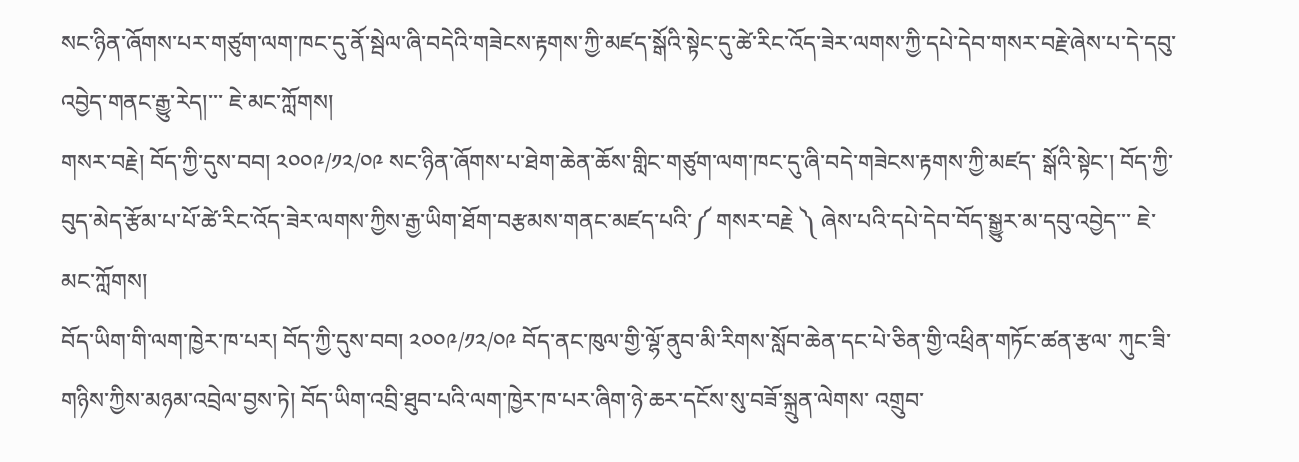སང་ཉིན་ཞོགས་པར་གཙུག་ལག་ཁང་དུ་ནོ་སྦེལ་ཞི་བདེའི་གཟེངས་རྟགས་ཀྱི་མཛད་སྒོའི་སྟེང་དུ་ཚེ་རིང་འོད་ཟེར་ལགས་ཀྱི་དཔེ་དེབ་གསར་བརྗེ་ཞེས་པ་དེ་དབུ་འབྱེད་གནང་རྒྱུ་རེད།་་་ ཇེ་མང་ཀློགས།
གསར་བརྗེ། བོད་ཀྱི་དུས་བབ། ༢༠༠༩/༡༢/༠༩ སང་ཉིན་ཞོགས་པ་ཐེག་ཆེན་ཆོས་གླིང་གཙུག་ལག་ཁང་དུ་ཞི་བདེ་གཟེངས་རྟགས་ཀྱི་མཛད་ སྒོའི་སྟེང་། བོད་ཀྱི་བུད་མེད་རྩོམ་པ་པོ་ཚེ་རིང་འོད་ཟེར་ལགས་ཀྱིས་རྒྱ་ཡིག་ཐོག་བརྩམས་གནང་མཛད་པའི་༼ གསར་བརྗེ ༽ ཞེས་པའི་དཔེ་དེབ་བོད་སྒྱུར་མ་དབུ་འབྱེད་་་ ཇེ་མང་ཀློགས།
བོད་ཡིག་གི་ལག་ཁྱེར་ཁ་པར། བོད་ཀྱི་དུས་བབ། ༢༠༠༩/༡༢/༠༩ བོད་ནང་ཁུལ་གྱི་ལྷོ་ནུབ་མི་རིགས་སློབ་ཆེན་དང་པེ་ཅིན་གྱི་འཕྲིན་གཏོང་ཚན་རྩལ་ ཀུང་ཟི་གཉིས་ཀྱིས་མཉམ་འབྲེལ་བྱས་ཏེ། བོད་ཡིག་འབྲི་ཐུབ་པའི་ལག་ཁྱེར་ཁ་པར་ཞིག་ཉེ་ཆར་དངོས་སུ་བཟོ་སྐྲུན་ལེགས་ འགྲུབ་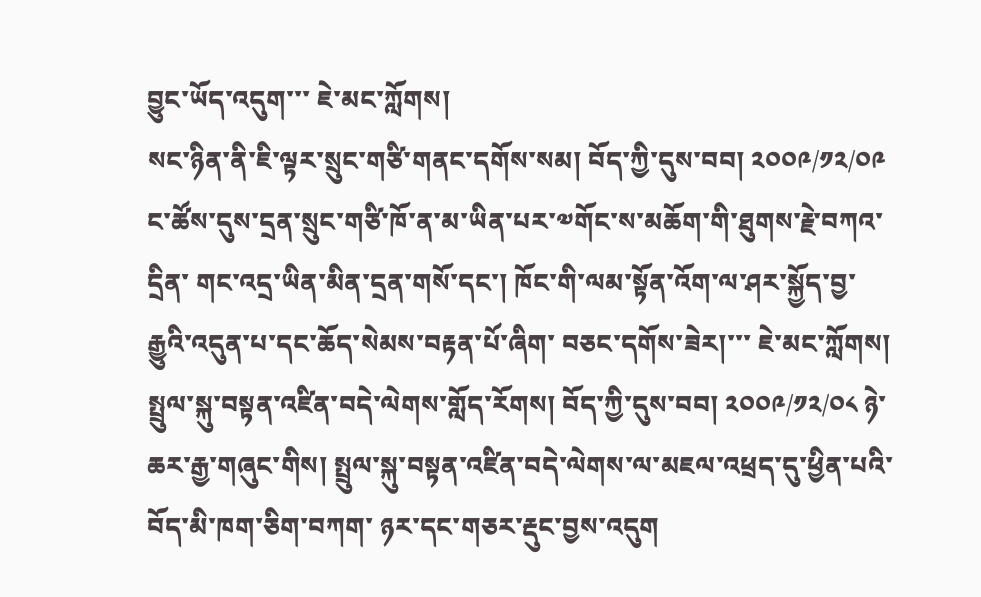བྱུང་ཡོད་འདུག་་་ ཇེ་མང་ཀློགས།
སང་ཉིན་ནི་ཇི་ལྟར་སྲུང་གཙི་གནང་དགོས་སམ། བོད་ཀྱི་དུས་བབ། ༢༠༠༩/༡༢/༠༩ ང་ཚོས་དུས་དྲན་སྲུང་གཙི་ཁོ་ན་མ་ཡིན་པར་༧གོང་ས་མཆོག་གི་ཐུགས་རྗེ་བཀའ་དྲིན་ གང་འདྲ་ཡིན་མིན་དྲན་གསོ་དང་། ཁོང་གི་ལམ་སྟོན་འོག་ལ་ཤར་སྐྱོད་བྱ་རྒྱུའི་འདུན་པ་དང་ཆོད་སེམས་བརྟན་པོ་ཞིག་ བཅང་དགོས་ཟེར།་་་ ཇེ་མང་ཀློགས།
སྤྲུལ་སྐུ་བསྟན་འཛིན་བདེ་ལེགས་གློད་རོགས། བོད་ཀྱི་དུས་བབ། ༢༠༠༩/༡༢/༠༨ ཉེ་ཆར་རྒྱ་གཞུང་གིས། སྤྲུལ་སྐུ་བསྟན་འཛིན་བདེ་ལེགས་ལ་མཇལ་འཕྲད་དུ་ཕྱིན་པའི་བོད་མི་ཁག་ཅིག་བཀག་ ཉར་དང་གཅར་རྡུང་བྱས་འདུག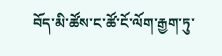བོད་མི་ཚོས་ང་ཚོ་ངོ་ལོག་རྒྱག་ཏུ་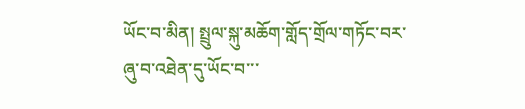ཡོང་བ་མིན། སྤྲུལ་སྐུ་མཆོག་གློད་གྲོལ་གཏོང་བར་ཞུ་བ་འཐེན་དུ་ཡོང་བ་་་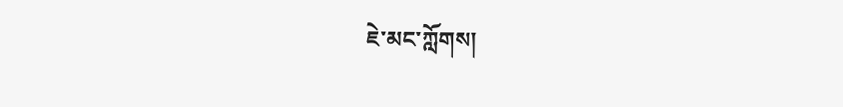ཇེ་མང་ཀློགས།